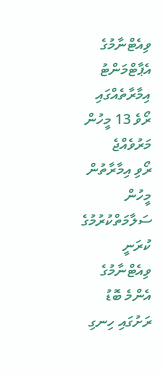ވިއެޓްނާމުގެ އެޕާޓްމަންޓު އިމާރާތެއްގައި ރޯވެ 13 މީހުން މަރުވެއްޖެ
ރޯވި އިމާރާތުން މީހުން ސަލާމަތްކުރުމުގެ ކުރަނީ
ވިއެޓްނާމުގެ އެންމެ ބޮޑު ރަށުގައި ހިނގި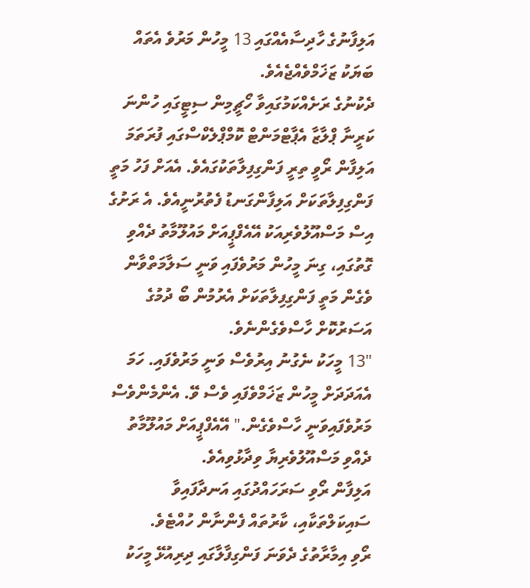އަލިފާނުގެ ހާދިސާއެއްގައި 13 މީހުން މަރުވެ އެތައް ބަޔަކު ޒަޚަމްވެއްޖެއެވެ.
ދެކުނުގެ ރަށެއްކަމުގައިވާ ހޯޗީމިން ސިޓީގައި ހުންނަ ކަރީނާ ޕްލާޒާ އެޕާޓްމަންޓް ކޮމްޕްލެކްސްގައި ފުރަތަމަ އަލިފާން ރޯވީ ތިރީ ފަންގިފިލާތަކުގައެވެ. އެއަށް ފަހު މަތީ ފަންގިފިލާތަކަށް އަލިފާންގަނޑު ފެތުރުނީއެވެ. އެ ރަށުގެ އިސް މަސްއޫލުވެރިއަކު އޭއެފްޕީއަށް މައުލޫމާތު ދެއްވި ގޮތުގައި، ގިނަ މީހުން މަރުވެފައި ވަނީ ސަލާމަތްވާން ވެގެން މަތީ ފަންގިފިލާތަކަށް އެރުމުން ބޯ ދުމުގެ އަސަރުކޮށް ހާސްވެގެންނެވެ.
"13 މީހަކު ނެގުނު އިރުވެސް ވަނީ މަރުވެފައި. ހަމަ އެއަދަދަށް މީހުން ޒަޚަމްވެފައި ވެސް ވޭ. އެންމެންވެސް މަރުވެފައިވަނީ ހާސްވެގެން." އޭއެފްޕީއަށް މައުލޫމާތު ދެއްވި މަސްއޫލުވެރިޔާ ވިދާޅުވިއެވެ.
އަލިފާން ރޯވި ސަރަހައްދުގައި އަނދާފައިވާ ސައިކަލްތަކާއި، ކާރުތައް ފެންނާން ހުއްޓެވެ.
ރޯވި އިމާރާތުގެ ދެވަނަ ފަންގިފާލާގައި ދިރިއުޅޭ މީހަކު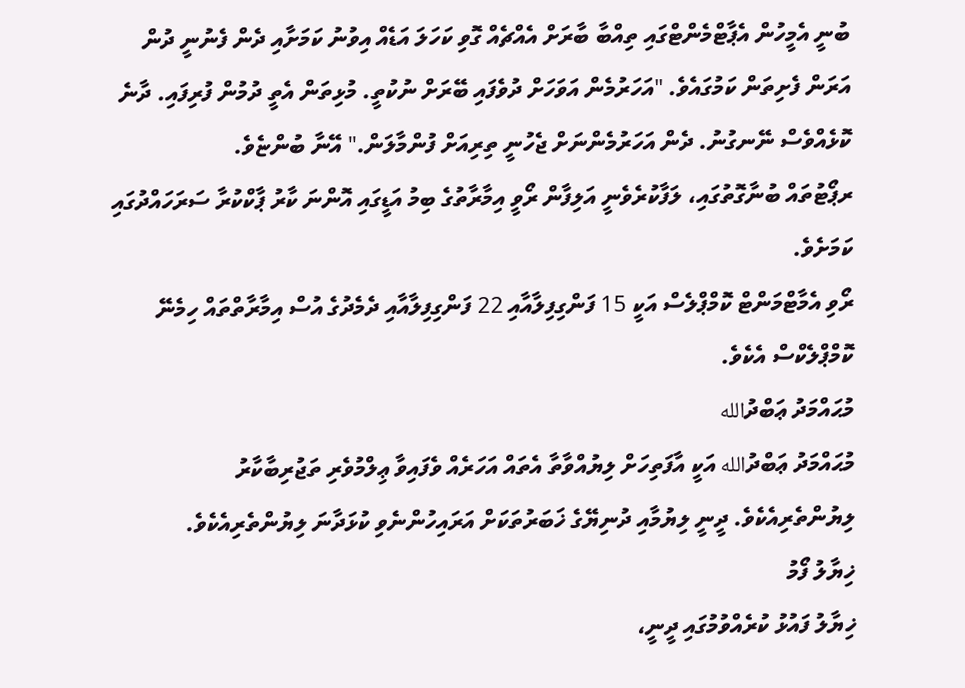ބުނީ އެމީހުން އެޕާޓްމެންޓްގައި ތިއްބާ ބާރަށް އެއްޗެއް ގޮވި ކަހަލަ އަޑެއް އިވުނު ކަމަށާއި ދެން ފެނުނީ ދުން އަރަން ފެށިތަން ކަމުގައެވެ. "އަހަރުމެން އަވަހަށް ދުވެފައި ބޭރަށް ނުކުތީ. މުޅިތަން އެތީ ދުމުން ފުރިފައި. ދާނެ ކޮޅެއްވެސް ނޭނގުނު. ދެން އަހަރުމެންނަށް ޖެހުނީ ތިރިއަށް ފުންމާލަން." އޭނާ ބުންޏެވެ.
ރޕޯޓުތައް ބުނާގޮތުގައި، ލަފާކުރެވެނީ އަލިފާން ރޯވީ އިމާރާތުގެ ބިމު އަޑީގައި އޮންނަ ކާރު ޕާކްކުރާ ސަރަހައްދުގައި ކަމަށެވެ.
ރޯވި އެމާޓްމަންޓް ކޮމްޕްލެސް އަކީ 15 ފަންގިފިލާއާއި 22 ފަންގިފިލާއާއި ދެމެދުގެ އުސް އިމާރާތްތައް ހިމެނޭ ކޮމްޕްލެކްސް އެކެވެ.
މުޙައްމަދު ޢަބްދުالله
މުޙައްމަދު ޢަބްދުالله އަކީ އާފަތިހަށް ލިޔުއްވާތާ އެތައް އަހަރެއް ވެފައިވާ ޢިލްމުވެރި ތަޖުރިބާކާރު ލިޔުންތެރިއެކެވެ. ދީނީ ލިޔުމާއި ދުނިޔޭގެ ޚަބަރުތަކަށް އަރައިހުންނެވި ކުޅަދާނަ ލިޔުންތެރިއެކެވެ.
ޚިޔާލު ފޯމު
ޚިޔާލު ފައުޅު ކުރެއްވުމުގައި ދީނީ،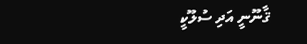ޤާނޫނީ އަދި ސުލޫކީ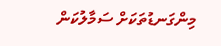މިންގަނޑުތަކަށް ސަމާލުކަން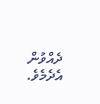ދެއްވުން އެދެމެވެ.